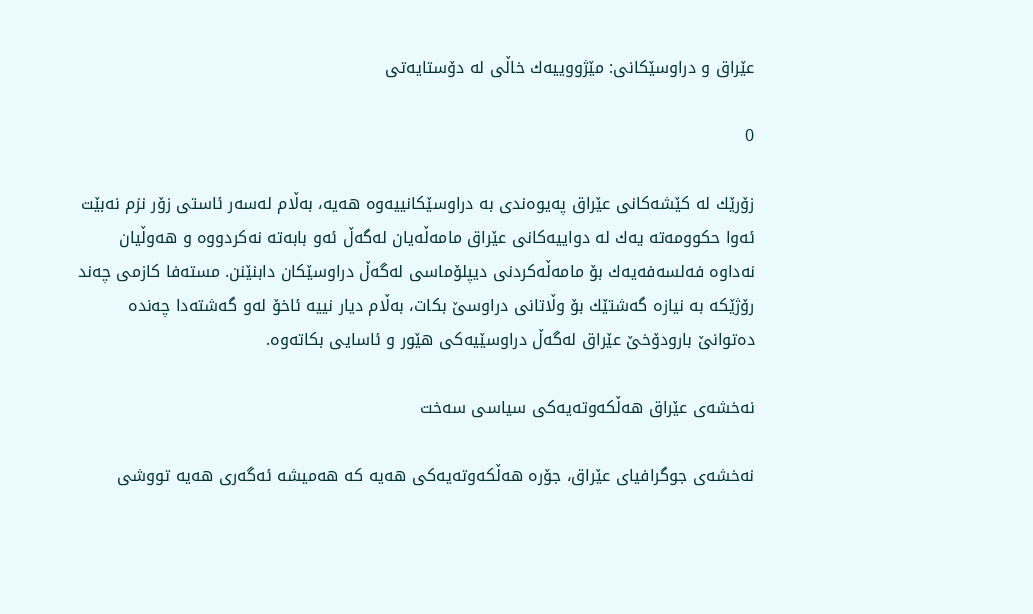عێراق و دراوسێكانى: مێژووییه‌ك خاڵى له‌ دۆستایه‌تى

0

زۆرێك له‌ كێشه‌كانى عێراق په‌یوه‌ندى به‌ دراوسێكانییه‌وه‌ هه‌یه‌، به‌ڵام له‌سه‌ر ئاستى زۆر نزم نه‌بێت ئه‌وا حكوومه‌ته‌ یه‌ك له‌ دواییه‌كانى عێراق مامه‌ڵه‌یان له‌گه‌ڵ ئه‌و بابه‌ته‌ نه‌كردووه‌ و هه‌وڵیان نه‌داوه‌ فه‌لسه‌فه‌یه‌ك بۆ مامه‌ڵه‌كردنى دیپلۆماسى له‌گه‌ڵ دراوسێكان دابنێنن. مسته‌فا كازمى چه‌ند رۆژێكه‌ به‌ نیازه‌ گه‌شتێك بۆ وڵاتانى دراوسێ بكات، به‌ڵام دیار نییه‌ ئاخۆ له‌و گه‌شته‌دا چه‌نده‌ ده‌توانێ بارودۆخێ عێراق له‌گه‌ڵ دراوسێیه‌كى هێور و ئاسایى بكاته‌وه‌.

نه‌خشه‌ى عێراق هه‌ڵكه‌وته‌یه‌كى سیاسى سه‌خت

نه‌خشه‌ى جوگرافیاى عێراق، جۆره‌ هه‌ڵكه‌وته‌یه‌كى هه‌یه‌ كه‌ هه‌میشه‌ ئه‌گه‌رى هه‌یه‌‌ تووشى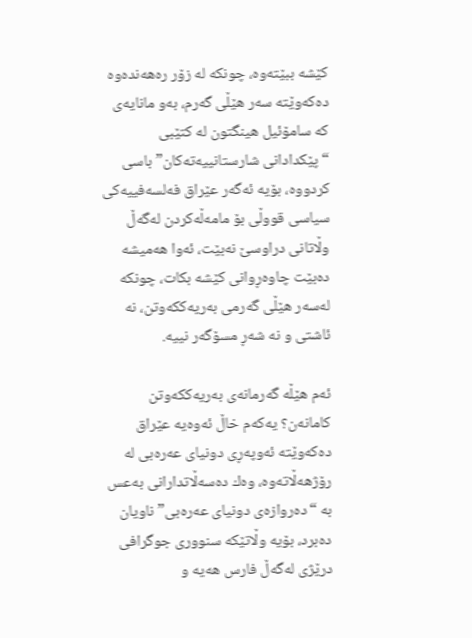كێشه‌ ببێته‌وه‌، چونكه‌ له ‌زۆر ره‌هه‌نده‌وه‌ ده‌كه‌وێته‌ سه‌ر هێڵى گه‌رم، به‌و مانایه‌ى كه‌ سامۆئیل هینگتون له‌ كتێبى “پێكدادانى شارستانییه‌ته‌كان” باسى كردووه‌، بۆیه‌ ئه‌گه‌ر عێراق فه‌لسه‌فییه‌كى سیاسى قووڵى بۆ مامه‌ڵه‌كردن له‌گه‌ڵ وڵاتانى دراوسێ نه‌بێت، ئه‌وا هه‌میشه‌ ده‌بێت چاوه‌ڕوانى كێشه‌ بكات، چونكه‌ له‌سه‌ر هێڵى گه‌رمى به‌ریه‌ككه‌وتن، نه‌ ئاشتى و نه‌ شه‌ڕ مسۆگه‌ر نییه‌.

ئه‌م هێڵه‌ گه‌رمانه‌ى به‌ریه‌ككه‌وتن كامانه‌ن؟ یه‌كه‌م خاڵ ئه‌وه‌یه‌ عێراق ده‌كه‌وێته‌ ئه‌وپه‌ڕى دونیاى عه‌ره‌بى له‌ رۆژهه‌ڵاته‌وه‌، وه‌ك ده‌سه‌ڵاتدارانى به‌عس به‌ “ده‌روازه‌ى دونیاى عه‌ره‌بی” ناویان ده‌برد، بۆیه‌ وڵاتێكه‌ سنوورى جوگرافى درێژى له‌گه‌ڵ فارس هه‌یه‌ و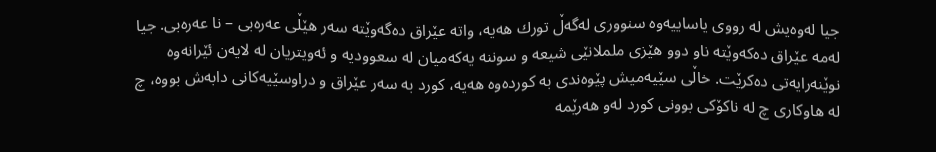جیا له‌وه‌یش له‌ رووى یاساییه‌وه‌ سنوورى له‌گه‌ڵ تورك هه‌یه‌، واته‌ عێراق ده‌گه‌وێته‌ سه‌ر هێڵى عه‌ره‌بى – نا عه‌ره‌بى. جیا له‌مه‌ عێراق ده‌كه‌وێته‌ ناو دوو هێزى ململانێى شیعه‌ و سوننه‌ یه‌كه‌میان له‌ سعوودیه‌ و ئه‌ویتریان له‌ لایه‌ن ئێرانه‌وه‌ نوێنه‌رایه‌تى ده‌كرێت. خاڵى سێیه‌میش پێوه‌ندى به‌ كورده‌وه‌ هه‌یه‌، كورد به‌ سه‌ر عێراق و دراوسێیه‌كانى دابه‌ش بووه‌، چ له‌ هاوكاری چ له‌ ناكۆكى بوونى كورد له‌و هه‌رێمه‌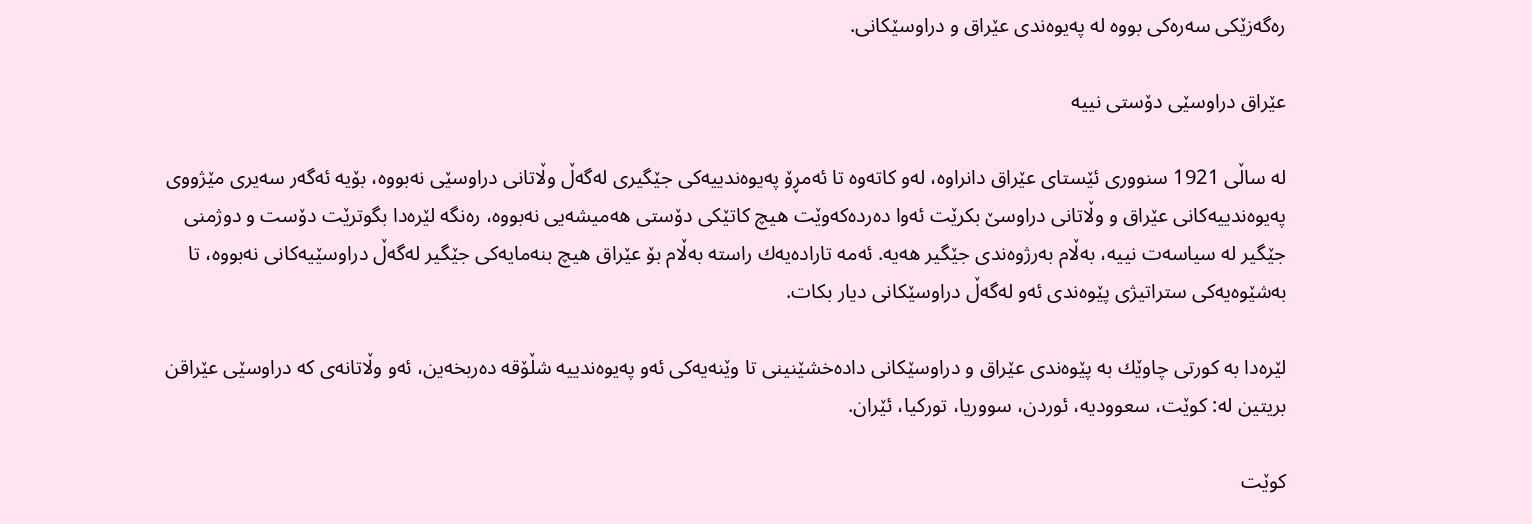ره‌گه‌زێكى سه‌ره‌كى بووه‌ له‌ په‌یوه‌ندى عێراق و دراوسێكانى.

عێراق دراوسێى دۆستى نییه‌

له‌ ساڵى 1921 سنوورى ئێستاى عێراق دانراوه‌، له‌و كاته‌وه‌ تا ئه‌مڕۆ په‌یوه‌ندییه‌كى جێگیرى له‌گه‌ڵ وڵاتانى دراوسێى نه‌بووه‌، بۆیه‌ ئه‌گه‌ر سه‌یرى مێژووى په‌یوه‌ندییه‌كانى عێراق و وڵاتانى دراوسێ بكرێت ئه‌وا ده‌رده‌كه‌وێت هیچ كاتێكى دۆستى هه‌میشه‌یى نه‌بووه‌، ره‌نگه‌ لێره‌دا بگوترێت دۆست و دوژمنى جێگیر له‌ سیاسه‌ت نییه‌، به‌ڵام به‌رژوه‌ندى جێگیر هه‌یه‌. ئه‌مه‌ تاراده‌یه‌ك راسته‌ به‌ڵام بۆ عێراق هیچ بنه‌مایه‌كى جێگیر له‌گه‌ڵ دراوسێیه‌كانى نه‌بووه‌، تا به‌شێوه‌یه‌كى ستراتیژى پێوه‌ندى ئه‌و له‌گه‌ڵ دراوسێكانى دیار بكات.

لێره‌دا به‌ كورتى چاوێك به‌ پێوه‌ندى عێراق و دراوسێكانى داده‌خشێنینى تا وێنه‌یه‌كى ئه‌و په‌یوه‌ندییه‌ شڵۆقه‌ ده‌ربخه‌ین، ئه‌و وڵاتانه‌ى كه‌ دراوسێى عێراقن بریتین له‌: كوێت، سعوودیه‌، ئوردن، سووریا، توركیا، ئێران.

كوێت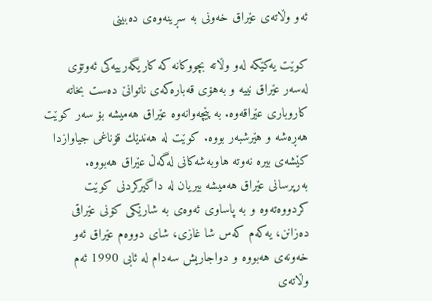ئه‌و وڵاته‌ى عێراق خه‌ونى به‌ سڕینه‌وه‌ى ده‌بینى

كوێت یه‌كێكه‌ له‌و وڵاته‌ بچووكانه‌ كه‌ كاریگه‌رییه‌كى ئه‌وتۆى له‌سه‌ر عێراق نییه‌ و به‌هۆى قه‌باره‌كه‌ى ناتوانێ ده‌ست بخاته‌ كاروبارى عێراقه‌وه‌. به‌ پێچه‌وانه‌وه‌ عێراق هه‌میشه‌ بۆ سه‌ر كوێت هه‌ڕه‌شه‌ و هێرشبه‌ر بووه‌. كوێت له‌ هه‌ندێك قۆناغى جیاوازدا كێشه‌ى بیره‌ نه‌وته‌ هاوبه‌شه‌كانى له‌گه‌ڵ عێراق هه‌بووه‌. به‌رپرسانى عێراق هه‌میشه‌ بیریان له‌ داگیركردنى كوێت كردووه‌ته‌وه‌ و به‌ پاساوى ئه‌وه‌ى به‌ شارێكى كۆنى عێراقى ده‌زانن، یه‌كه‌م كه‌س شا غازى، شاى دووه‌م عێراق ئه‌و خه‌ونه‌ى هه‌بووه‌ و دواجاریش سه‌دام له‌ ئابى 1990 ئه‌م وڵاته‌ى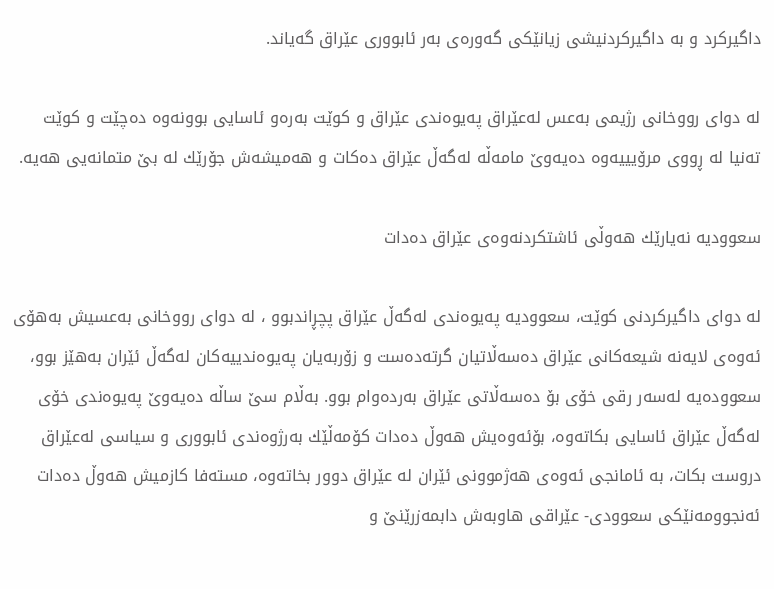داگیركرد و به‌ داگیركردنیشى زیانێكى گه‌وره‌ى به‌ر ئابوورى عێراق گه‌یاند.

له‌ دواى رووخانى رژیمى به‌عس له‌عێراق په‌یوه‌ندى عێراق و كوێت به‌ره‌و ئاسایی بوونه‌وه‌ ده‌چێت و كوێت ته‌نیا له‌ ڕووى مرۆیییه‌وه‌ ده‌یه‌وێ مامه‌ڵه‌ له‌گه‌ڵ عێراق ده‌كات و هه‌میشه‌ش جۆرێك له‌ بێ متمانه‌یى هه‌یه‌.

سعوودیه‌ نه‌یارێك هه‌وڵى ئاشتكردنه‌وه‌ى عێراق ده‌دات

له‌ دواى داگیركردنى كوێت، سعوودیه‌ په‌یوه‌ندى له‌گه‌ڵ عێراق پچڕاندبوو ، له‌ دواى رووخانى به‌عسیش به‌هۆى ئه‌وه‌ى لایه‌نه‌ شیعه‌كانى عێراق ده‌سه‌ڵاتیان گرته‌ده‌ست و زۆربه‌یان په‌یوه‌ندییه‌كان له‌گه‌ڵ ئێران به‌هێز بوو، سعووده‌یه‌ له‌سه‌ر رقى خۆى بۆ ده‌سه‌ڵاتى عێراق به‌رده‌وام بوو. به‌ڵام سێ ساڵه‌ ده‌یه‌وێ په‌یوه‌ندى خۆى له‌گه‌ڵ عێراق ئاسایى بكاته‌وه‌، بۆئه‌وه‌یش هه‌وڵ ده‌دات كۆمه‌ڵێك به‌رژوه‌ندى ئابوورى و سیاسى له‌عێراق دروست بكات، به‌ ئامانجى ئه‌وه‌ى هه‌ژموونى ئێران له‌ عێراق دوور بخاته‌وه‌، مسته‌فا كازمیش هه‌وڵ ده‌دات ئه‌نجوومه‌نێكى سعوودى- عێراقى هاوبه‌ش دابمه‌زرێنێ و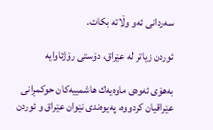سه‌ردانى ئه‌و وڵاته‌ بكات.

ئوردن زیاتر له‌ عێراق، دۆستى رۆژئاوایه‌

به‌هۆى ئه‌وه‌ى ماوه‌یه‌ك هاشمییه‌كان حوكمڕانى عێراقیان كردووه‌، په‌یوه‌ندى نێوان عێراق و ئوردن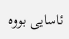ئاسایى بووه‌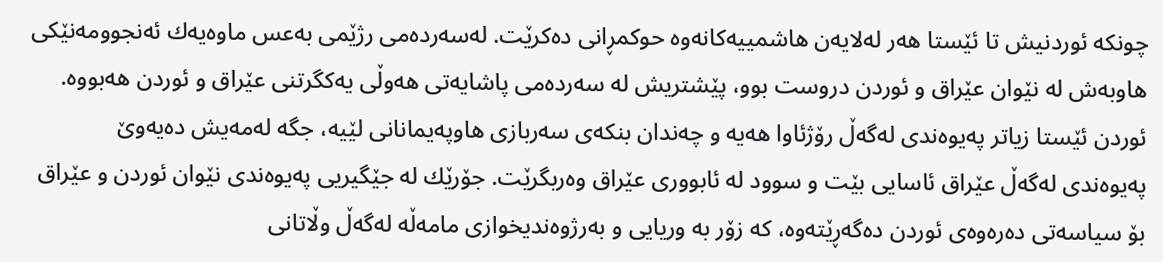چونكه‌ ئوردنیش تا ئێستا هه‌ر له‌لایه‌ن هاشمییه‌كانه‌وه‌ حوكمڕانى ده‌كرێت. له‌سه‌رده‌مى رژێمى به‌عس ماوه‌یه‌ك ئه‌نجوومه‌نێكى هاوبه‌ش له‌ نێوان عێراق و ئوردن دروست بوو، پێشتریش له‌ سه‌رده‌مى پاشایه‌تى هه‌وڵى یه‌كگرتنى عێراق و ئوردن هه‌بووه‌. ئوردن ئێستا‌ زیاتر په‌یوه‌ندى له‌گه‌ڵ رۆژئاوا هه‌یه‌ و چه‌ندان بنكه‌ى سه‌ربازى هاوپه‌یمانانى لێیه‌، جگه‌ له‌مه‌یش ده‌یه‌وێ په‌یوه‌ندى له‌گه‌ڵ عێراق ئاسایى بێت و سوود له‌ ئابوورى عێراق وه‌ربگرێت. جۆرێك له‌ جێگیریى په‌یوه‌ندى نێوان ئوردن و عێراق بۆ سیاسه‌تى ده‌ره‌وه‌ى ئوردن ده‌گه‌ڕێته‌وه‌، كه‌ زۆر به‌ وریایى و به‌رژوه‌ندیخوازى مامه‌ڵه‌ له‌گه‌ڵ وڵاتانى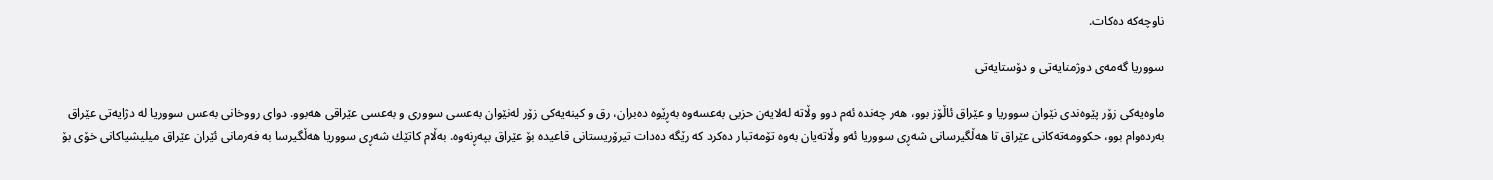ناوچه‌كه‌ ده‌كات.

سووریا گه‌مه‌ى دوژمنایه‌تى و دۆستایه‌تى

ماوه‌یه‌كى زۆر پێوه‌ندى نێوان سووریا و عێراق ئاڵۆز بوو، هه‌ر چه‌نده‌ ئه‌م دوو وڵاته‌ له‌لایه‌ن حزبى به‌عسه‌وه‌ به‌ڕێوه‌ ده‌بران، رق و كینه‌یه‌كى زۆر له‌نێوان به‌عسى سوورى و به‌عسى عێراقى هه‌بوو. دواى رووخانى به‌عس سووریا له‌ دژایه‌تى عێراق به‌رده‌وام بوو، حكوومه‌ته‌كانى عێراق تا هه‌ڵگیرسانى شه‌ڕى سووریا ئه‌و وڵاته‌یان به‌وه‌ تۆمه‌تبار ده‌كرد كه‌ رێگه‌ ده‌دات تیرۆریستانى قاعیده‌ بۆ عێراق بپه‌ڕنه‌وه‌. به‌ڵام كاتێك شه‌ڕى سووریا هه‌ڵگیرسا به‌ فه‌رمانى ئێران عێراق میلیشیاكانى خۆى بۆ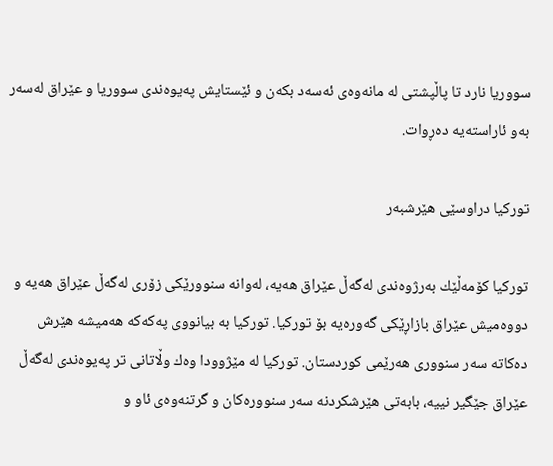سووریا نارد تا پاڵپشتى له‌ مانه‌وه‌ى ئه‌سه‌د بكه‌ن و ئێستایش په‌یوه‌ندى سووریا و عێراق له‌سه‌ر به‌و ئاراسته‌یه‌ ده‌ڕوات.

توركیا دراوسێى هێرشبه‌ر

توركیا كۆمه‌ڵێك به‌رژوه‌ندى له‌گه‌ڵ عێراق هه‌یه‌، له‌وانه‌ سنوورێكى زۆرى له‌گه‌ڵ عێراق هه‌یه‌ و دووه‌میش عێراق بازاڕێكى گه‌وره‌یه‌ بۆ توركیا. توركیا به‌ بیانووى په‌كه‌كه‌ هه‌میشه‌ هێرش ده‌كاته‌ سه‌ر سنوورى هه‌رێمى كوردستان. توركیا له ‌مێژوودا وه‌ك وڵاتانى تر په‌یوه‌ندى له‌گه‌ڵ عێراق جێگیر نییه‌، بابه‌تى هێرشكردنه‌ سه‌ر سنووره‌كان و گرتنه‌وه‌ى ئاو و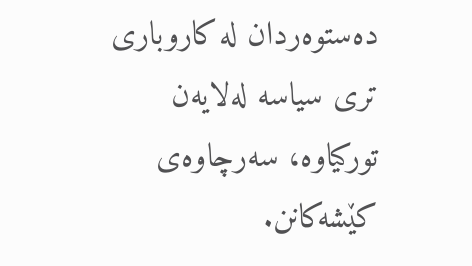ده‌ستوه‌ردان له ‌كاروبارى ترى سیاسه‌ له‌لایه‌ن توركیاوه‌، سه‌رچاوه‌ى كێشه‌كانن.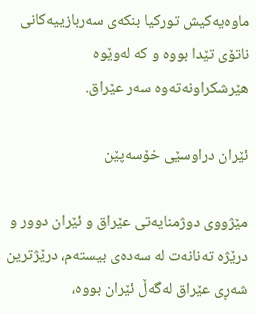ماوه‌یه‌كیش توركیا بنكه‌ى سه‌ربازییه‌كانى ناتۆی تێدا بووه‌ و كه‌ له‌وێوه‌ هێرشكراونه‌ته‌وه‌ سه‌ر عێراق.

ئێران دراوسێى خۆسه‌پێن

مێژووى دوژمنایه‌تى عێراق و ئێران دوور و د‌رێژه‌ ته‌نانه‌ت له‌ سه‌ده‌ى بیسته‌م، درێژترین شه‌ڕى عێراق له‌گه‌ڵ ئێران بووه‌،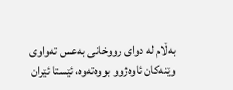به‌ڵام له‌ دواى رووخانى به‌عس ته‌واوى وێنه‌كان ئاوه‌ژوو بووه‌ته‌وه‌، ئێستا ئێران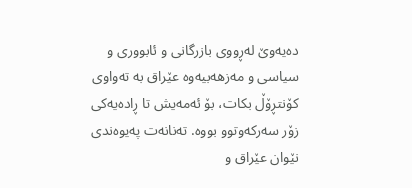ده‌یه‌وێ له‌ڕووى بازرگانى و ئابوورى و سیاسى و مه‌زهه‌بیه‌وه‌ عێراق به‌ ته‌واوى كۆنتڕۆڵ بكات، بۆ ئه‌مه‌یش تا ڕاده‌یه‌كى زۆر سه‌ركه‌وتوو بووه‌. ته‌نانه‌ت په‌یوه‌ندى نێوان عێراق و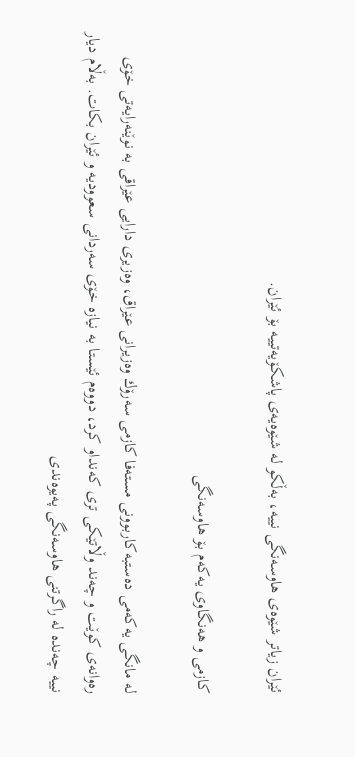ئێران زیاتر شێوه‌ى هاوسه‌نگى نییه‌، به‌ڵكو له‌ شێوه‌یه‌ى پاشكۆیه‌تییه‌ بۆ ئێران.

كازمى و هه‌نگاوى یه‌كه‌م بۆ هاوسه‌نگى

له‌ مانگى یه‌كه‌مى ده‌ستبه‌كاربوونى مسته‌فا كازمى سه‌رۆك وه‌زیرانى عێراق، وه‌زیرى دارایى عێراقى به‌ نوێنه‌رایه‌تى خۆى ره‌وانه‌ى كوێت و چه‌ند وڵاتێكى ترى كه‌نداو كرد، دووه‌م ئێستا به‌ نیازه‌ خۆى سه‌ردانى سعوودیه‌ و ئێران بكات. به‌ڵام دیار نییه‌ چه‌نده‌ له‌ راگرتنى هاوسه‌نگى په‌یوه‌ندى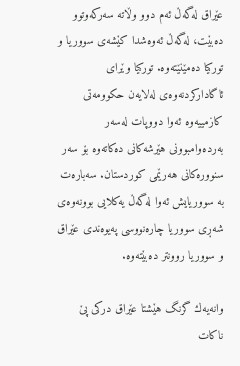عێراق له‌گه‌ڵ ئه‌م دوو وڵاته‌ سه‌ركه‌وتوو ده‌بێت، له‌گه‌ڵ ئه‌وه‌شدا كێشه‌ى سووریا و توركیا ده‌مێنێته‌وه‌. توركیا وێراى ئاگاداركردنه‌وه‌ى له‌لایه‌ن حكوومه‌تى كازمییه‌وه‌ ئه‌وا دووپات له‌سه‌ر به‌رده‌وامبوونى هێرشه‌كانى ده‌كاته‌وه‌ بۆ سه‌ر سنووره‌كانى هه‌رێمى كوردستان. سه‌باره‌ت به‌ سووریایش ئه‌وا له‌گه‌ڵ یه‌كلایى بوونه‌وه‌ى شه‌ڕى سووریا چاره‌نووسى په‌یوه‌ندى عێراق و سووریا روونتر ده‌بێته‌وه‌.

وانه‌یه‌ك گرنگ هێشتا عێراق دركى پێ ناكات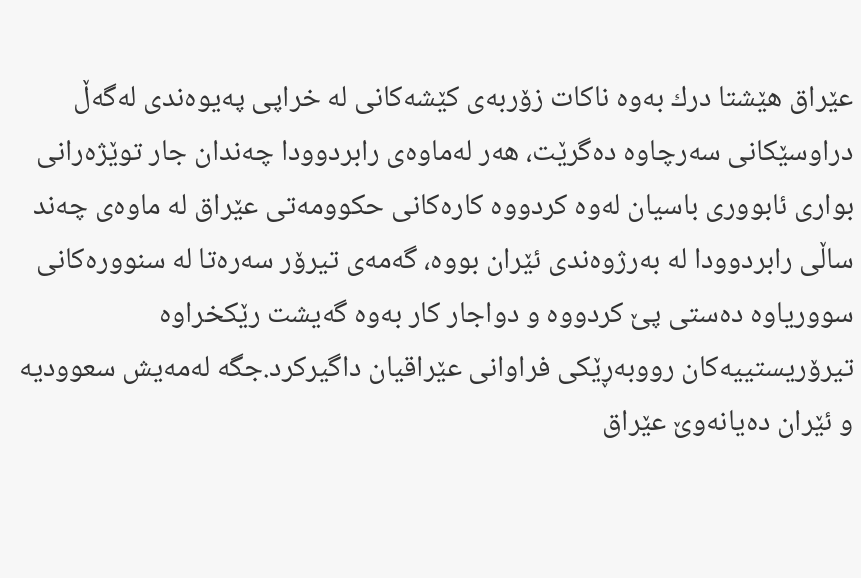عێراق هێشتا درك به‌وه‌ ناكات زۆربه‌ى كێشه‌كانى له‌ خراپى په‌یوه‌ندى له‌گه‌ڵ دراوسێكانى سه‌رچاوه‌ ده‌گرێت، هه‌ر له‌ماوه‌ى رابردوودا چه‌ندان جار توێژه‌رانى بوارى ئابوورى باسیان له‌وه‌ كردووه‌ كاره‌كانى حكوومه‌تى عێراق له‌ ماوه‌ى چه‌ند ساڵى رابردوودا له‌ به‌رژوه‌ندى ئێران بووه‌، گه‌مه‌ى تیرۆر سه‌ره‌تا له‌ سنووره‌كانى سووریاوه‌ ده‌ستى پێ كردووه‌ و دواجار كار به‌وه‌ گه‌یشت رێكخراوه‌ تیرۆریستییه‌كان رووبه‌ڕێكى فراوانى عێراقیان داگیركرد.جگه‌ له‌مه‌یش سعوودیه‌ و ئێران ده‌یانه‌وێ عێراق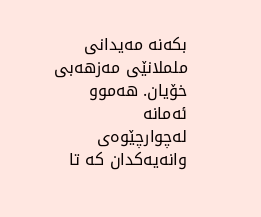بكه‌نه‌ مه‌یدانى ململانێى مه‌زهه‌بى خۆیان. هه‌موو ئه‌مانه‌ له‌چوارچێوه‌ی وانه‌یه‌كدان كه‌ تا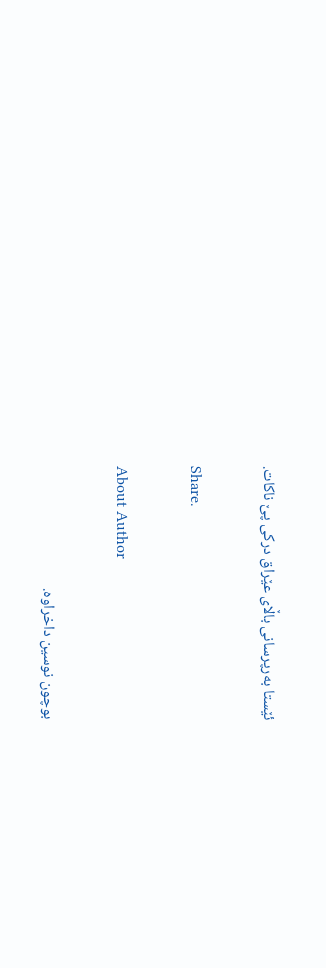ئێستا به‌رپرسانى باڵاى عێراق دركى پێ ناكات.

Share.

About Author

بوچون نوسین داخراوە.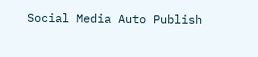Social Media Auto Publish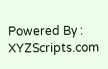Powered By : XYZScripts.com